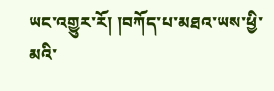ཡང་འགྱུར་རོ། །བཀོད་པ་མཐའ་ཡས་ཕྱི་མའི་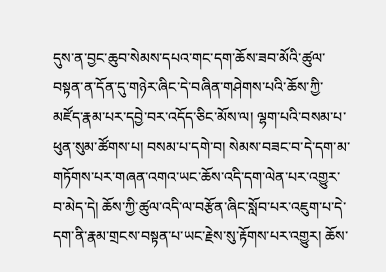དུས་ན་བྱང་ཆུབ་སེམས་དཔའ་གང་དག་ཆོས་ཟབ་མོའི་ཚུལ་བསྟན་ན་དོན་དུ་གཉེར་ཞིང་དེ་བཞིན་གཤེགས་པའི་ཆོས་ཀྱི་མཛོད་རྣམ་པར་དབྱེ་བར་འདོད་ཅིང་མོས་ལ། ལྷག་པའི་བསམ་པ་ཕུན་སུམ་ཚོགས་པ། བསམ་པ་དགེ་བ། སེམས་བཟང་བ་དེ་དག་མ་གཏོགས་པར་གཞན་འགའ་ཡང་ཆོས་འདི་དག་ལེན་པར་འགྱུར་བ་མེད་དེ། ཆོས་ཀྱི་ཚུལ་འདི་ལ་བརྩོན་ཞིང་སློབ་པར་འཇུག་པ་དེ་དག་ནི་རྣམ་གྲངས་བསྟན་པ་ཡང་རྗེས་སུ་རྟོགས་པར་འགྱུར། ཆོས་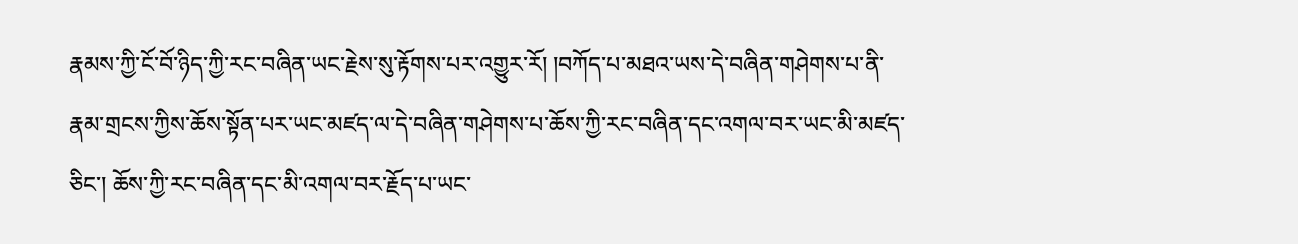རྣམས་ཀྱི་ངོ་བོ་ཉིད་ཀྱི་རང་བཞིན་ཡང་རྗེས་སུ་རྟོགས་པར་འགྱུར་རོ། །བཀོད་པ་མཐའ་ཡས་དེ་བཞིན་གཤེགས་པ་ནི་རྣམ་གྲངས་ཀྱིས་ཆོས་སྟོན་པར་ཡང་མཛད་ལ་དེ་བཞིན་གཤེགས་པ་ཆོས་ཀྱི་རང་བཞིན་དང་འགལ་བར་ཡང་མི་མཛད་ཅིང་། ཆོས་ཀྱི་རང་བཞིན་དང་མི་འགལ་བར་རྗོད་པ་ཡང་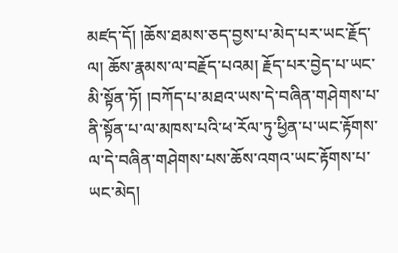མཛད་དོ། །ཆོས་ཐམས་ཅད་བྱས་པ་མེད་པར་ཡང་རྗོད་ལ། ཆོས་རྣམས་ལ་བརྗོད་པའམ། རྗོད་པར་བྱེད་པ་ཡང་མི་སྟོན་ཏོ། །བཀོད་པ་མཐའ་ཡས་དེ་བཞིན་གཤེགས་པ་ནི་སྟོན་པ་ལ་མཁས་པའི་ཕ་རོལ་ཏུ་ཕྱིན་པ་ཡང་རྟོགས་ལ་དེ་བཞིན་གཤེགས་པས་ཆོས་འགའ་ཡང་རྟོགས་པ་ཡང་མེད།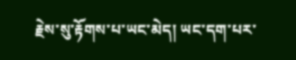རྗེས་སུ་རྟོགས་པ་ཡང་མེད། ཡང་དག་པར་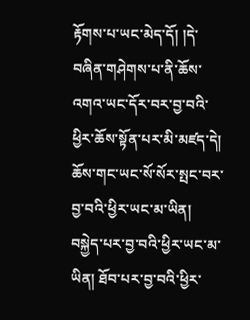རྟོགས་པ་ཡང་མེད་དོ། །དེ་བཞིན་གཤེགས་པ་ནི་ཆོས་འགའ་ཡང་དོར་བར་བྱ་བའི་ཕྱིར་ཆོས་སྟོན་པར་མི་མཛད་དེ། ཆོས་གང་ཡང་སོ་སོར་སྤང་བར་བྱ་བའི་ཕྱིར་ཡང་མ་ཡིན། བསྐྱེད་པར་བྱ་བའི་ཕྱིར་ཡང་མ་ཡིན། ཐོབ་པར་བྱ་བའི་ཕྱིར་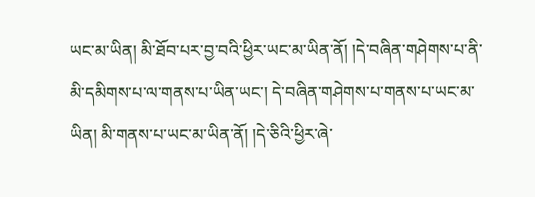ཡང་མ་ཡིན། མི་ཐོབ་པར་བྱ་བའི་ཕྱིར་ཡང་མ་ཡིན་ནོ། །དེ་བཞིན་གཤེགས་པ་ནི་མི་དམིགས་པ་ལ་གནས་པ་ཡིན་ཡང་། དེ་བཞིན་གཤེགས་པ་གནས་པ་ཡང་མ་ཡིན། མི་གནས་པ་ཡང་མ་ཡིན་ནོ། །དེ་ཅིའི་ཕྱིར་ཞེ་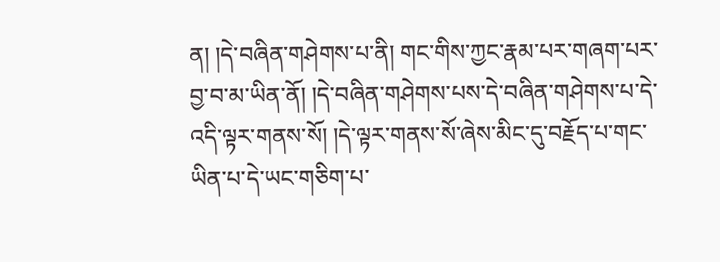ན། །དེ་བཞིན་གཤེགས་པ་ནི། གང་གིས་ཀྱང་རྣམ་པར་གཞག་པར་བྱ་བ་མ་ཡིན་ནོ། །དེ་བཞིན་གཤེགས་པས་དེ་བཞིན་གཤེགས་པ་དེ་འདི་ལྟར་གནས་སོ། །དེ་ལྟར་གནས་སོ་ཞེས་མིང་དུ་བརྗོད་པ་གང་ཡིན་པ་དེ་ཡང་གཅིག་པ་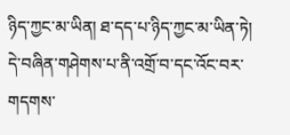ཉིད་ཀྱང་མ་ཡིན། ཐ་དད་པ་ཉིད་ཀྱང་མ་ཡིན་ཏེ། དེ་བཞིན་གཤེགས་པ་ནི་འགྲོ་བ་དང་འོང་བར་གདགས་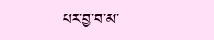པར་བྱ་བ་མ་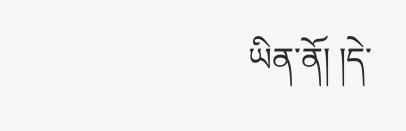ཡིན་ནོ། །དེ་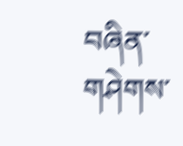བཞིན་གཤེགས་